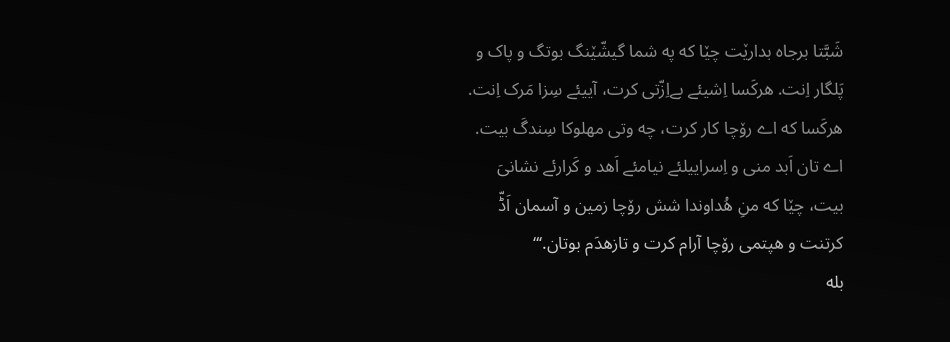شَبَّتا برجاه بدارێت چێا که په شما گیشّێنگ بوتگ و پاک و پَلگار اِنت. هرکَسا اِشیئے بےاِزّتی کرت، آییئے سِزا مَرک اِنت. هرکَسا که اے رۆچا کار کرت، چه وتی مهلوکا سِندگَ بیت.
اے تان اَبد منی و اِسراییلئے نیامئے اَهد و کَرارئے نشانیَ بیت، چێا که منِ هُداوندا شش رۆچا زمین و آسمان اَڈّ کرتنت و هپتمی رۆچا آرام کرت و تازهدَم بوتان.‘“
بله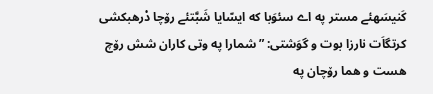کَنیسَهئے مستر په اے سئوَبا که ایسّایا شَبَّتئے رۆچا دْرهبکشی کرتگاَت نارزا بوت و گوَشتی: ”شمارا په وتی کاران شش رۆچ هست و هما رۆچان په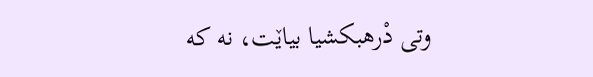وتی دْرهبکشیا بیاێت، نه که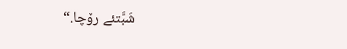شَبَّتئے رۆچا.“